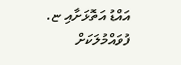އައްޑު އަތޮޅަށާއި ޏ. ފުވައްމުލަކަށް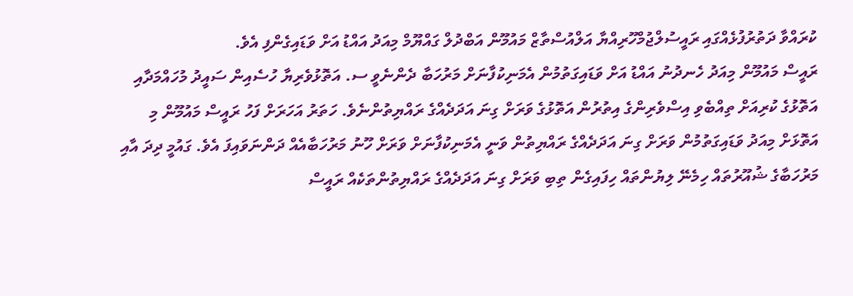ކުރައްވާ ދަތުރުފުޅެއްގައި ރައީސުލްޖުމްހޫރިއްޔާ އަލްއުސްތާޒް މައުމޫން އަބްދުލް ގައްޔޫމް މިއަދު އައްޑު އަށް ވަޑައިގެންފި އެވެ.
ރައީސް މައުމޫން މިއަދު ހެނދުނު އައްޑު އަށް ވަޑައިގަތުމުން އެމަނިކުފާނަށް މަރުހަބާ ދެންނެވީ ސ. އަތޮޅުވެރިޔާ ހުސެއިން ސައީދު މުހައްމަދާއި އަތޮޅުގެ ކުރިއަށް ތިއްބެވި އިސްވެރިންގެ އިތުރުން އަތޮޅުގެ ވަރަށް ގިނަ އަދަދެއްގެ ރައްޔިތުންނެވެ. ހަތަރު އަހަރަށް ފަހު ރައީސް މައުމޫން މި އަތޮޅަށް މިއަދު ވަޑައިގަތުމުން ވަރަށް ގިނަ އަދަދެއްގެ ރައްޔިތުން ވަނީ އެމަނިކުފާނަށް ވަރަށް ހޫނު މަރުހަބާއެއް ދަންނަވައިފަ އެވެ. ގައުމީ ދިދަ އާއި މަރުހަބާގެ ޝުއޫރުތައް ހިމެނޭ ލިޔުންތައް ހިފައިގެން ތިބި ވަރަށް ގިނަ އަދަދެއްގެ ރައްޔިތުންތަކެއް ރައީސް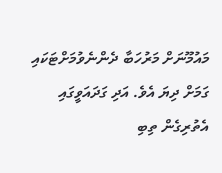މައުމޫނަށް މަރުހަބާ ދެންނެވުމަށްޓަކައި ގަމަށް ދިޔަ އެވެ. އަދި ގަދައަވީގައި އެތުރިގެން ތިބި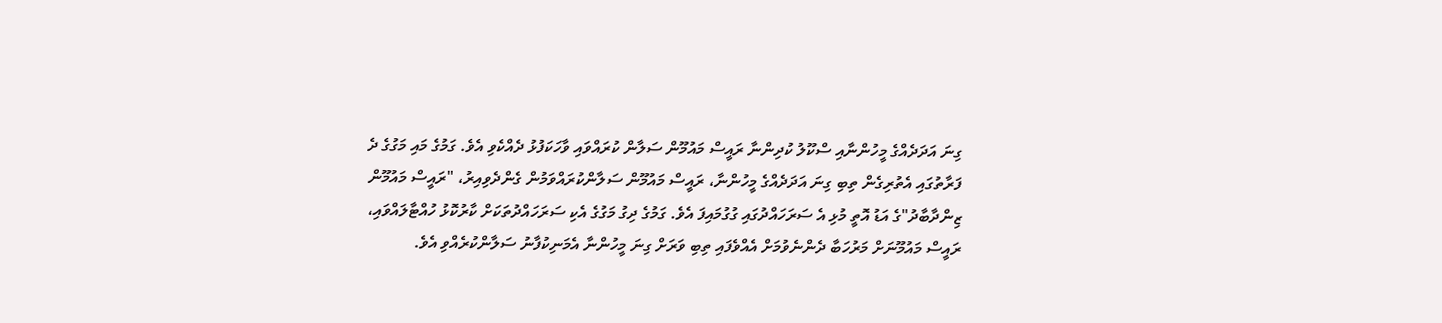ގިނަ އަދަދެއްގެ މީހުންނާއި ސްކޫލު ކުދިންނާ ރައީސް މައުމޫން ސަލާން ކުރައްވައި ވާހަކަފުޅު ދެއްކެވި އެވެ. ގަމުގެ މައި މަގުގެ ދެ ފަރާތުގައި އެތުރިގެން ތިބި ގިނަ އަދަދެއްގެ މީހުންނާ، ރައީސް މައުމޫން ސަލާންކުރައްވަމުން ގެންދެވިއިރު، "ރައީސް މައުމޫން ޒިންދާބާދު"ގެ އަޑު އޮތީ މުޅި އެ ސަރަހައްދުގައި ގުގުމައިފަ އެވެ. ގަމުގެ ދިގު މަގުގެ އެކި ސަރަހައްދުތަކަށް ކާރުކޮޅު ހުއްޓާލައްވައި، ރައީސް މައުމޫނަށް މަރުހަބާ ދެންނެވުމަށް އެއްވެފައި ތިބި ވަރަށް ގިނަ މީހުންނާ އެމަނިކުފާނު ސަލާންކުރެއްވި އެވެ.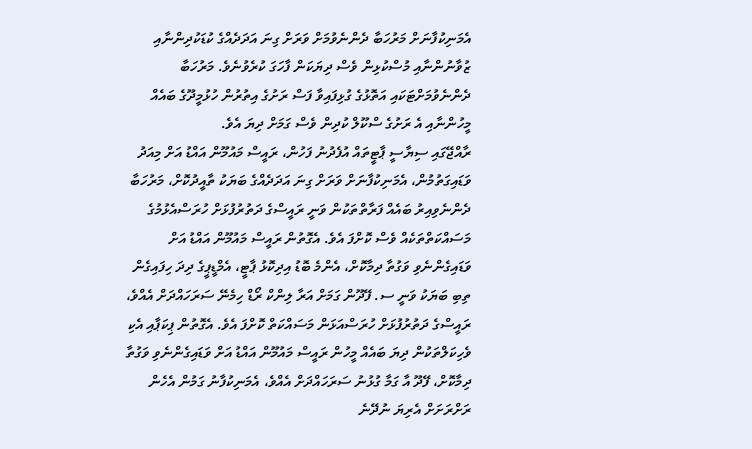އެމަނިކުފާނަށް މަރުހަބާ ދެންނެވުމަށް ވަރަށް ގިނަ އަދަދެއްގެ ކުޑަކުދިންނާއި ޒުވާނުންނާއި މުސްކުޅިން ވެސް ދިޔަކަން ފާހަގަ ކުރެވުނެވެ. މަރުހަބާ ދެންނެވުމަށްޓަކައި އަތޮޅުގެ ގުޅިފައިވާ ފަސް ރަށުގެ އިތުރުން ހުޅުމީދޫގެ ބައެއް މީހުންނާއި އެ ރަށުގެ ސްކޫލް ކުދިން ވެސް ގަމަށް ދިޔަ އެވެ.
ރާއްޖޭގައި ސިޔާސީ ޕާޓީތައް އުފެދުނު ފަހުން، ރައީސް މައުމޫން އައްޑު އަށް މިއަދު ވަޑައިގަތުމުން، އެމަނިކުފާނަށް ވަރަށް ގިނަ އަދަދެއްގެ ބަޔަކު ތާއީދުކޮށް، މަރުހަބާ ދެންނެވިއިރު ބައެއް ފަރާތްތަކުން ވަނީ ރައީސްގެ ދަތުރުފުޅަށް ހުރަސްއެޅުމުގެ މަސައްކަތްތަކެއް ވެސް ކޮށްފަ އެވެ. އެގޮތުން ރައީސް މައުމޫން އައްޑު އަށް ވަޑައިގެންނެވި ވަގުތާ ދިމާކޮށް، އެންމެ ބޮޑު އިދިކޮޅު ޕާޓީ، އެމްޑީޕީގެ ދިދަ ހިފައިގެން ތިބި ބަޔަކު ވަނީ ސ. ފޭދޫން ގަމަށް އަރާ ލިންކް ރޯޑް ހިމެނޭ ސަރަހައްދަށް އެއްވެ، ރައީސްގެ ދަތުރުފުޅަށް ހުރަސްއަޅަން މަސައްކަތް ކޮށްފަ އެވެ. އެގޮތުން ޕިކަޕާއި އެކި ވެހިކަލްތަކުން ދިޔަ ބައެއް މީހުން ރައީސް މައުމޫން އައްޑު އަށް ވަޑައިގެންނެވި ވަގުތާ ދިމާކޮށް، ފޭދޫ އާ ގަމާ ގުޅުނު ސަރަހައްދަށް އެއްވެ، އެމަނިކުފާނު ގަމުން އެހެން ރަށްރަށަށް އެރިޔަ ނުދޭނެ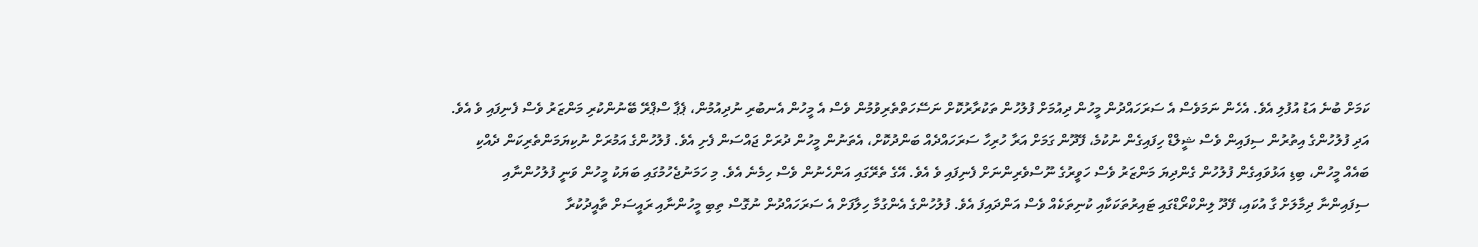ކަމަށް ބުނެ އަޑު އުފުލި އެވެ. އެހެން ނަމަވެސް އެ ސަރަހައްދުން މީހުން ދިއުމަށް ފުލުހުން ތަކުރާރުކޮށް ނަސޭހަތްތެރިވުމުން ވެސް އެ މީހުން އެނބުރި ނުދިއުމުން، ޕެޕާ ސްޕްރޭ ބޭނުންކުރި މަންޒަރު ވެސް ފެނިފައި ވެ އެވެ. އަދި ފުލުހުންގެ އިތުރުން ސިފައިން ވެސް ޝީލްޑް ހިފައިގެން ނުކުމެ، ފޭދޫން ގަމަށް އަރާ ހުރިހާ ސަރަހައްދެއް ބަންދުކޮށް، އެތަނުން މީހުން ދުރަށް ޖައްސަން ފެށި އެވެ. ފުލުހުންގެ އަމުރަށް ނުކިޔަމަންތެރިކަން ދެއްކި ބައެއް މީހުން، ބިޑި އަޅުވައިގެން ފުލުހުން ގެންދިޔަ މަންޒަރު ވެސް ހަވީރުގެ ނޫސްވެރިންނަށް ފެނިފައި ވެ އެވެ. އޭގެ ތެރޭގައި އަންހެނުން ވެސް ހިމެނެ އެވެ. މި ހަމަނުޖެހުމުގައި ބަޔަކު މީހުން ވަނީ ފުލުހުންނާއި ސިފައިންނާ ދިމާލަށް ގާ އުކައި، ފޭދޫ ލިންކްރޯޑްގައި ޓައިރުތަކަކާއި ކުނިތަކެއް ވެސް އަންދައިފަ އެވެ. ފުލުހުންގެ އެންގުމާ ހިލާފަށް އެ ސަރަހައްދުން ނުގޮސް ތިބި މީހުންނާއި ރައީސަށް ތާއީދުކުރާ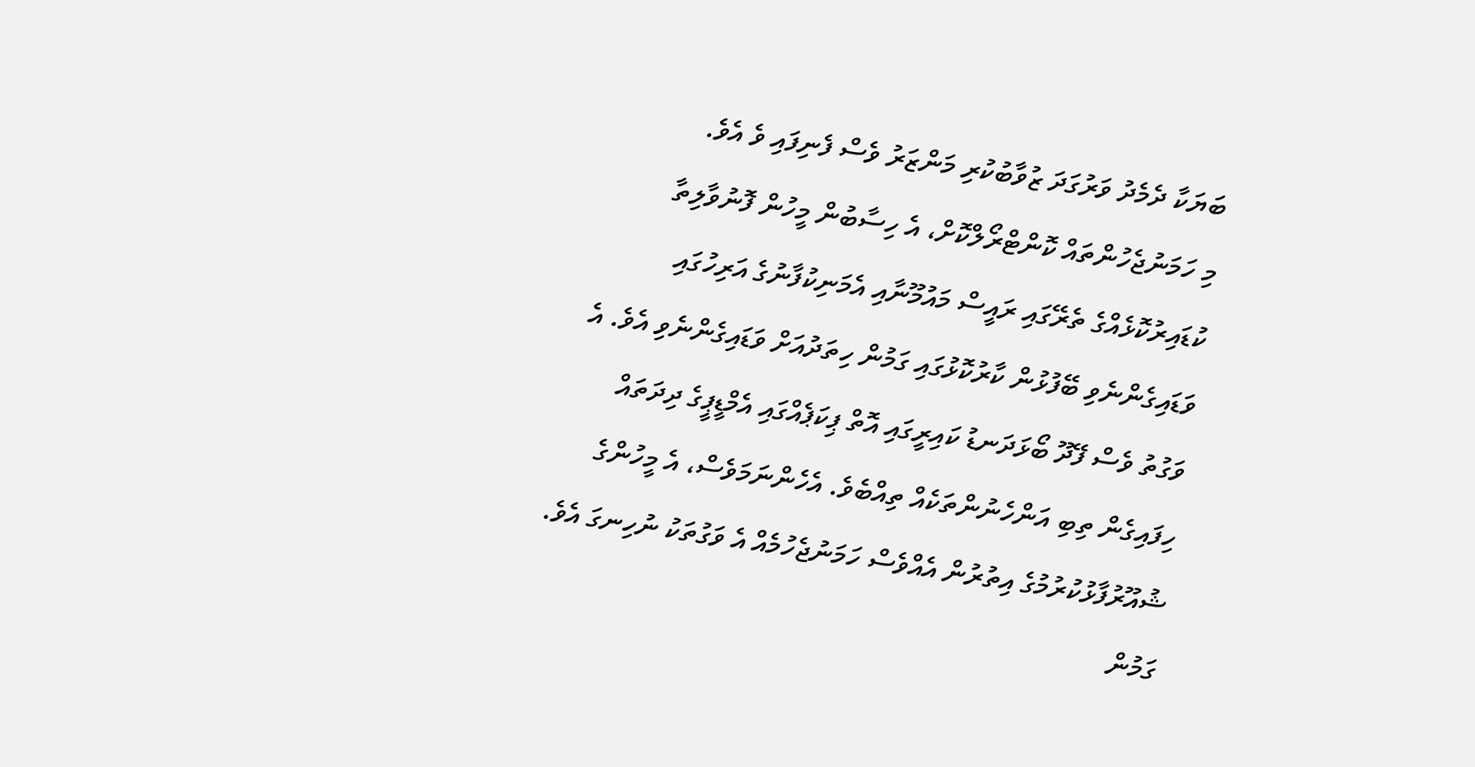ބަޔަކާ ދެމެދު ވަރުގަދަ ޒުވާބުކުރި މަންޒަރު ވެސް ފެނިފައި ވެ އެވެ.
މި ހަމަނުޖެހުންތައް ކޮންޓްރޯލްކޮށް، އެ ހިސާބުން މީހުން ފޮނުވާލިތާ ކުޑައިރުކޮޅެއްގެ ތެރޭގައި ރައީސް މައުމޫނާއި އެމަނިކުފާނުގެ އަރިހުގައި ވަޑައިގެންނެވި ބޭފުޅުން ކާރުކޮޅުގައި ގަމުން ހިތަދުއަށް ވަޑައިގެންނެވި އެވެ. އެ ވަގުތު ވެސް ފޭދޫ ބޯޅަދަނޑު ކައިރީގައި އޮތް ޕިކަޕެއްގައި އެމްޑީޕީގެ ދިދަތައް ހިފައިގެން ތިބި އަންހެނުންތަކެއް ތިއްބެވެ. އެހެންނަމަވެސް، އެ މީހުންގެ ޝުއޫރުފާޅުކުރުމުގެ އިތުރުން އެއްވެސް ހަމަނުޖެހުމެއް އެ ވަގުތަކު ނުހިނގަ އެވެ. ގަމުން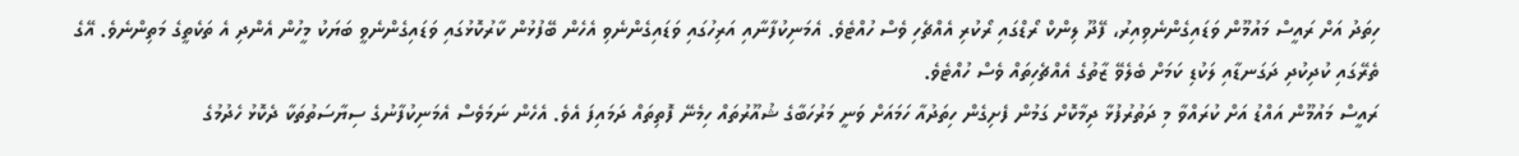ހިތަދު އަށް ރައީސް މައުމޫން ވަޑައިގެންނެވިއިރު، ފޭދޫ ލިންކް ރޯޑްގައި ރޯކުރި އެއްޗެހި ވެސް ހުއްޓެވެ. އެމަނިކުފާނާއި އަރިހުގައި ވަޑައިގެންނެވި އެހެން ބޭފުޅުން ކާރުކޮޅުގައި ވަޑައިގެންނެވީ ބަޔަކު މީހުން އެންދި އެ ތަކެތީގެ މަތިންނެވެ. އޭގެ ތެރޭގައި ކުދިކުދި ދަގަނޑާއި ލަކުޑި ކަމަށް ބެލެވޭ ޒާތުގެ އެއްޗެހިތައް ވެސް ހުއްޓެވެ.
ރައީސް މައުމޫން އައްޑު އަށް ކުރައްވާ މި ދަތުރުފުޅާ ދިމާކޮށް ގަމުން ފެށިގެން ހިތަދުއާ ހަމައަށް ވަނީ މަރުހަބާގެ ޝުއޫރުތައް ހިމެނޭ ފޮތިތައް ދަމައިފަ އެވެ. އެހެން ނަމަވެސް އެމަނިކުފާނުގެ ސިޔާސަތުތަކާ ދެކޮޅު ހެދުމުގެ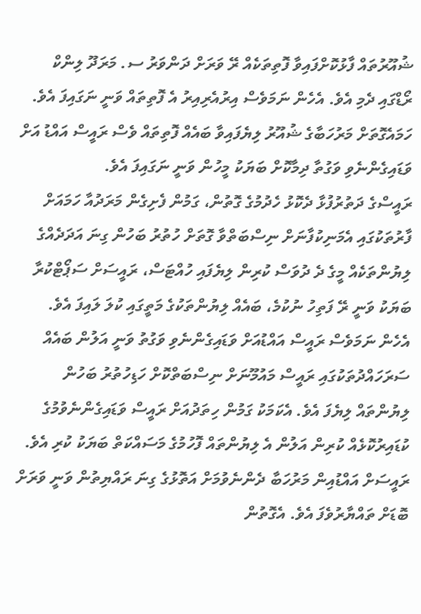ޝުއޫރުތައް ފާޅުކޮށްފައިވާ ފޮތިތަކެއް ރޭ ވަރަށް ދަންވަރު ސ. މަރަދޫ ލިންކް ރޯޑްގައި ދެމި އެވެ. އެހެން ނަމަވެސް އިރުއެރިއިރު އެ ފޮތިތައް ވަނީ ނަގައިފަ އެވެ. ހަމައެގޮތަށް މަރުހަބާގެ ޝުއޫރު ލިޔެފައިވާ ބައެއް ފޮތިތައް ވެސް ރައީސް އައްޑު އަށް ވަޑައިގެންނެވި ވަގުތާ ދިމާކޮށް ބަޔަކު މީހުން ވަނީ ނަގައިފަ އެވެ.
ރައީސްގެ ދަތުރުފުޅާ ދެކޮޅު ހެދުމުގެ ގޮތުން، ގަމުން ފެށިގެން މަރަދުއާ ހަމައަށް ފާރުތަކުގައި އެމަނިކުފާނަށް ނިސްބަތްވާ ގޮތަށް ހުތުރު ބަހުން ގިނަ އަދަދެއްގެ ލިޔުންތަކެއް މީގެ ދެ ދުވަސް ކުރިން ލިޔެފައި ހުއްޓަސް، ރައީސަށް ސަޕޯޓްކުރާ ބަޔަކު ވަނީ ރޭ ފަތިހު ނުކުމެ، ބައެއް ލިޔުންތަކުގެ މަތީގައި ކުލަ ލައިފަ އެވެ. އެހެން ނަމަވެސް ރައީސް އައްޑުއަށް ވަޑައިގެންނެވި ވަގުތު ވަނީ އަލުން ބައެއް ސަރަހައްދުތަކުގައި ރައީސް މައުމޫނަށް ނިސްބަތްކޮށް ހަޑިހުތުރު ބަހުން ލިޔުންތައް ލިޔެފަ އެވެ. އެކަމަކު ގަމުން ހިތަދުއަށް ރައީސް ވަޑައިގެންނެވުމުގެ ކުޑައިރުކޮޅެއް ކުރިން އަލުން އެ ލިޔުންތައް ފޮހުމުގެ މަސައްކަތް ބަޔަކު ކުރި އެވެ.
ރައީސަށް އައްޑުއިން މަރުހަބާ ދެންނެވުމަށް އަތޮޅުގެ ގިނަ ރައްޔިތުން ވަނީ ވަރަށް ބޮޑަށް ތައްޔާރުވެފަ އެވެ. އެގޮތުން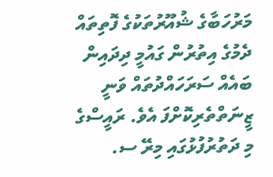މަރުހަބާގެ ޝުއޫރުތަކުގެ ފޮތިތައް ދެމުގެ އިތުރުން ގައުމީ ދިދައިން ބައެއް ސަރަހައްދުތައް ވަނީ ޒީނަތްތެރިކޮށްފަ އެވެ. ރައީސްގެ މި ދަތުރުފުޅުގައި މިރޭ ސ.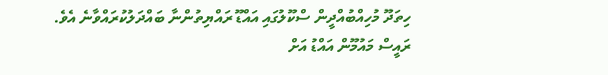ހިތަދޫ މުހިއްބުއްދީން ސްކޫލުގައި އައްޑޫ ރައްޔިތުންނާ ބައްދަލުކުރައްވާނެ އެވެ.
ރައީސް މައުމޫން އައްޑު އަށް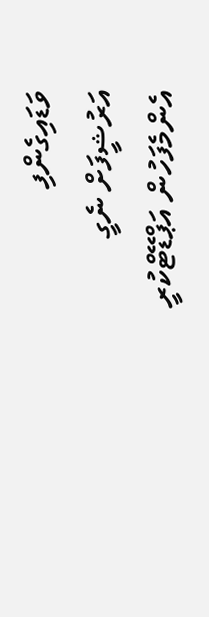ވަޑައިގެންފި
އަރުޝީފަށް ނެގީ
އެންމެފަހުން އަޕްޑޭޓްކުރީ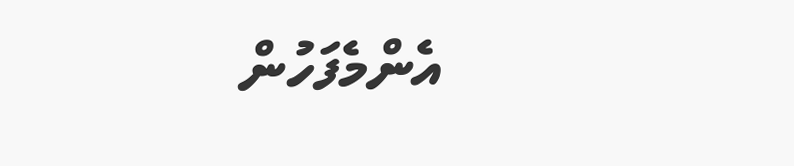އެންމެފަހުން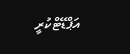އަޕްޑޭޓްކުރީ